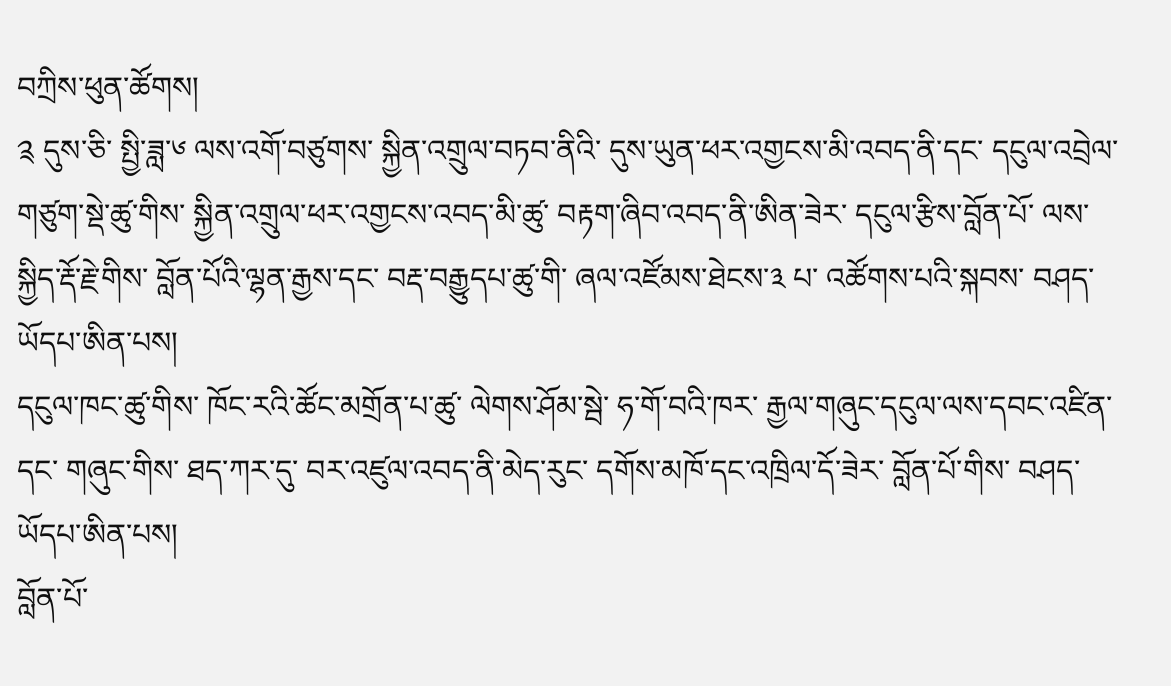བཀྲིས་ཕུན་ཚོགས།
༉ དུས་ཅི་ སྤྱི་ཟླ་༦ ལས་འགོ་བཙུགས་ སྐྱིན་འགྲུལ་བཏབ་ནིའི་ དུས་ཡུན་ཕར་འགྱངས་མི་འབད་ནི་དང་ དངུལ་འབྲེལ་གཙུག་སྡེ་ཚུ་གིས་ སྐྱིན་འགྲུལ་ཕར་འགྱངས་འབད་མི་ཚུ་ བརྟག་ཞིབ་འབད་ནི་ཨིན་ཟེར་ དངུལ་རྩིས་བློན་པོ་ ལས་སྐྱིད་རྡོ་རྗེ་གིས་ བློན་པོའི་ལྷན་རྒྱས་དང་ བརྡ་བརྒྱུདཔ་ཚུ་གི་ ཞལ་འཛོམས་ཐེངས་༣ པ་ འཚོགས་པའི་སྐབས་ བཤད་ཡོདཔ་ཨིན་པས།
དངུལ་ཁང་ཚུ་གིས་ ཁོང་རའི་ཚོང་མགྲོན་པ་ཚུ་ ལེགས་ཤོམ་སྦེ་ ཧ་གོ་བའི་ཁར་ རྒྱལ་གཞུང་དངུལ་ལས་དབང་འཛིན་དང་ གཞུང་གིས་ ཐད་ཀར་དུ་ བར་འཛུལ་འབད་ནི་མེད་རུང་ དགོས་མཁོ་དང་འཁྲིལ་དོ་ཟེར་ བློན་པོ་གིས་ བཤད་ཡོདཔ་ཨིན་པས།
བློན་པོ་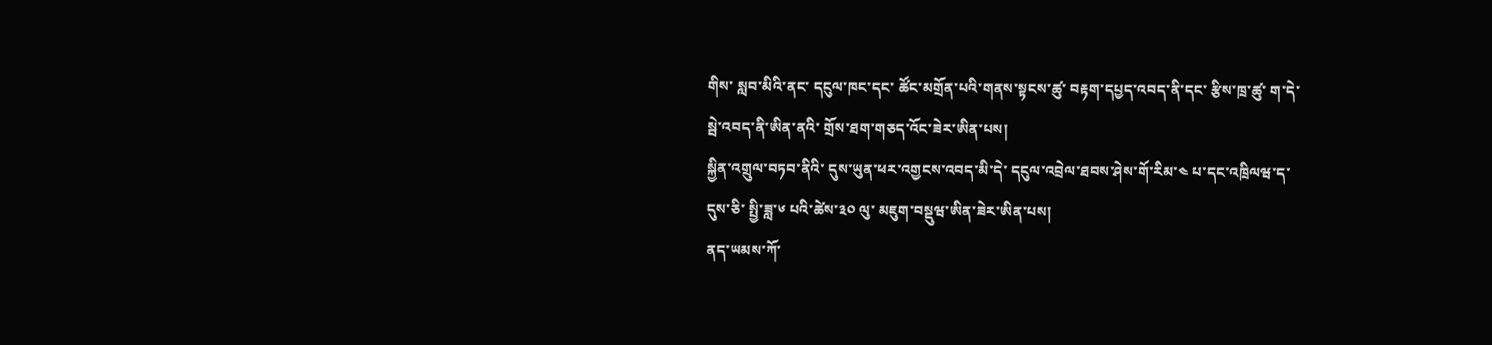གིས་ སླབ་མིའི་ནང་ དངུལ་ཁང་དང་ ཚོང་མགྲོན་པའི་གནས་སྟངས་ཚུ་ བརྟག་དཔྱད་འབད་ནི་དང་ རྩིས་ཁྲ་ཚུ་ ག་དེ་སྦེ་འབད་ནི་ཨིན་ནའི་ གྲོས་ཐག་གཅད་འོང་ཟེར་ཨིན་པས།
སྐྱིན་འགྲུལ་བཏབ་ནིའི་ དུས་ཡུན་ཕར་འགྱངས་འབད་མི་དེ་ དངུལ་འབྲེལ་ཐབས་ཤེས་གོ་རིམ་༤ པ་དང་འཁྲིལཝ་ད་ དུས་ཅི་ སྤྱི་ཟླ་༦ པའི་ཚེས་༣༠ ལུ་ མཇུག་བསྡུཝ་ཨིན་ཟེར་ཨིན་པས།
ནད་ཡམས་ཀོ་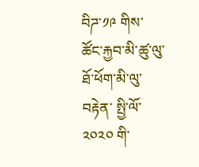བིཌ་༡༩ གིས་ ཚོང་རྐྱབ་མི་ཚུ་ལུ་ ཐོ་ཕོག་མི་ལུ་བརྟེན་ སྤྱི་ལོ་༢༠༢༠ གི་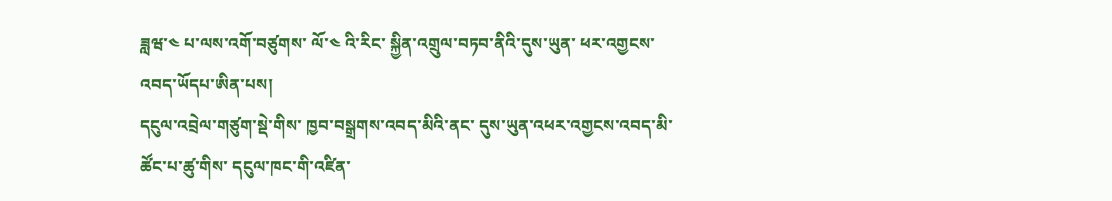ཟླཝ་༤ པ་ལས་འགོ་བཙུགས་ ལོ་༤ འི་རིང་ སྐྱིན་འགྲུལ་བཏབ་ནིའི་དུས་ཡུན་ ཕར་འགྱངས་འབད་ཡོདཔ་ཨིན་པས།
དངུལ་འབྲེལ་གཙུག་སྡེ་གིས་ ཁྱབ་བསྒྲགས་འབད་མིའི་ནང་ དུས་ཡུན་འཕར་འགྱངས་འབད་མི་ ཚོང་པ་ཚུ་གིས་ དངུལ་ཁང་གི་འཛིན་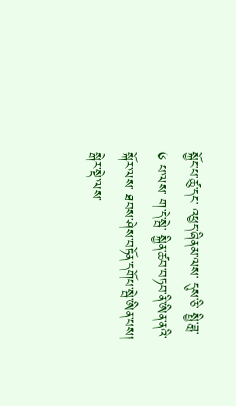སྐྱོང་པ་ཚུ་དང་ འཕྱད་ཞིནམ་ལས་ དུས་ཅི་ སྤྱི་ཟླ་༦ པ་ལས་ ག་དེ་སྦེ་ སྐྱིན་ཚབ་བཏབ་ནི་ཨིན་ནའི་སྐོར་ལས་ ཐབས་ཤེས་བཏོན་དགོཔ་སྦེ་ཨིན་པས།
སྒེར་སྡེ་ལས་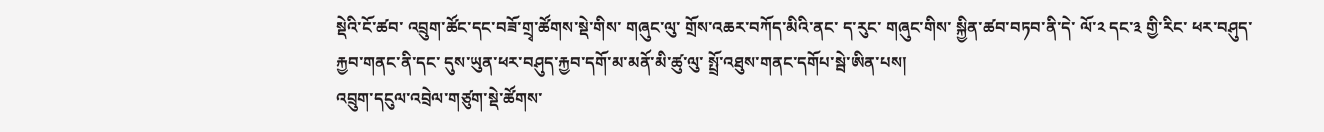སྡེའི་ངོ་ཚབ་ འབྲུག་ཚོང་དང་བཟོ་གྲྭ་ཚོགས་སྡེ་གིས་ གཞུང་ལུ་ གྲོས་འཆར་བཀོད་མིའི་ནང་ ད་རུང་ གཞུང་གིས་ སྐྱིན་ཚབ་བཏབ་ནི་དེ་ ལོ་༢ དང་༣ གྱི་རིང་ ཕར་བཤུད་རྐྱབ་གནང་ནི་དང་ དུས་ཡུན་ཕར་བཤུད་རྐྱབ་དགོ་མ་མནོ་མི་ཚུ་ལུ་ སྤྲོ་འཐུས་གནང་དགོཔ་སྦེ་ཨིན་པས།
འབྲུག་དངུལ་འབྲེལ་གཙུག་སྡེ་ཚོགས་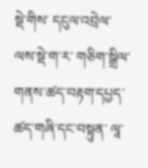སྡེ་གིས་ དངུལ་འབྲེལ་ལས་སྡེ་ག་ར་ གཅིག་སྒྲིལ་གནས་ཚད་བརྟག་དཔྱད་ཚད་གཞི་དང་བསྟུན་ ལཱ་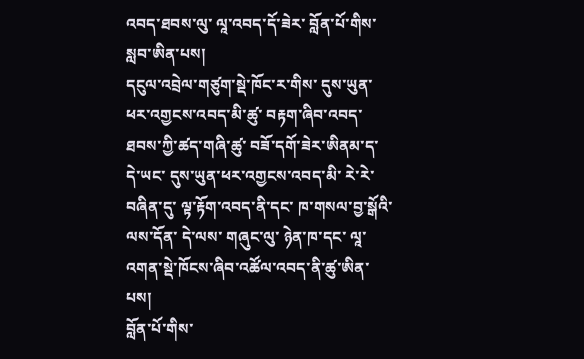འབད་ཐབས་ལུ་ ལཱ་འབད་དོ་ཟེར་ བློན་པོ་གིས་ སླབ་ཨིན་པས།
དངུལ་འབྲེལ་གཙུག་སྡེ་ཁོང་ར་གིས་ དུས་ཡུན་ཕར་འགྱངས་འབད་མི་ཚུ་ བརྟག་ཞིབ་འབད་ཐབས་ཀྱི་ཚད་གཞི་ཚུ་ བཟོ་དགོ་ཟེར་ཨིནམ་ད་ དེ་ཡང་ དུས་ཡུན་ཕར་འགྱངས་འབད་མི་ རེ་རེ་བཞིན་དུ་ ལྟ་རྟོག་འབད་ནི་དང་ ཁ་གསལ་བྱ་སྒོའི་ལས་དོན་ དེ་ལས་ གཞུང་ལུ་ ཉེན་ཁ་དང་ ལཱ་འགན་སྡེ་ཁོངས་ཞིབ་འཚོལ་འབད་ནི་ཚུ་ཨིན་པས།
བློན་པོ་གིས་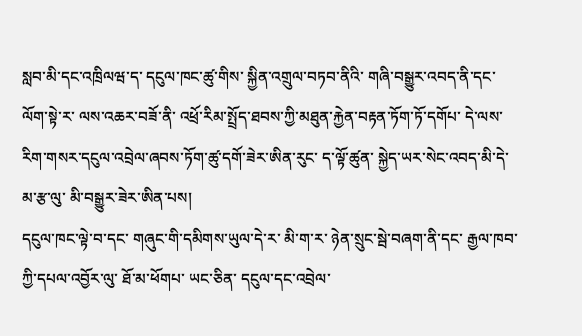སླབ་མི་དང་འཁྲིལཝ་ད་ དངུལ་ཁང་ཚུ་གིས་ སྐྱིན་འགྲུལ་བཏབ་ནིའི་ གཞི་བསྒྱུར་འབད་ནི་དང་ ལོག་སྟེ་ར་ ལས་འཆར་བཟོ་ནི་ འཕྲོ་རིམ་སྤྲོད་ཐབས་ཀྱི་མཐུན་རྐྱེན་བརྟན་ཏོག་ཏོ་དགོཔ་ དེ་ལས་ རིག་གསར་དངུལ་འབྲེལ་ཞབས་ཏོག་ཚུ་དགོ་ཟེར་ཨིན་རུང་ ད་ལྟོ་ཚུན་ སྐྱེད་ཡར་སེང་འབད་མི་དེ་ མ་རྩ་ལུ་ མི་བསྒྱུར་ཟེར་ཨིན་པས།
དངུལ་ཁང་ལྟེ་བ་དང་ གཞུང་གི་དམིགས་ཡུལ་དེ་ར་ མི་ག་ར་ ཉེན་སྲུང་སྦེ་བཞག་ནི་དང་ རྒྱལ་ཁབ་ཀྱི་དཔལ་འབྱོར་ལུ་ ཐོ་མ་ཕོགཔ་ ཡང་ཅིན་ དངུལ་དང་འབྲེལ་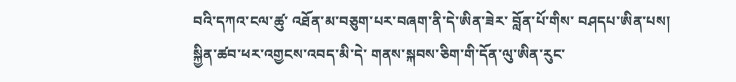བའི་དཀའ་ངལ་ཚུ་ འཐོན་མ་བཅུག་པར་བཞག་ནི་དེ་ཨིན་ཟེར་ བློན་པོ་གིས་ བཤདཔ་ཨིན་པས།
སྐྱིན་ཚབ་ཕར་འགྱངས་འབད་མི་དེ་ གནས་སྐབས་ཅིག་གི་དོན་ལུ་ཨིན་རུང་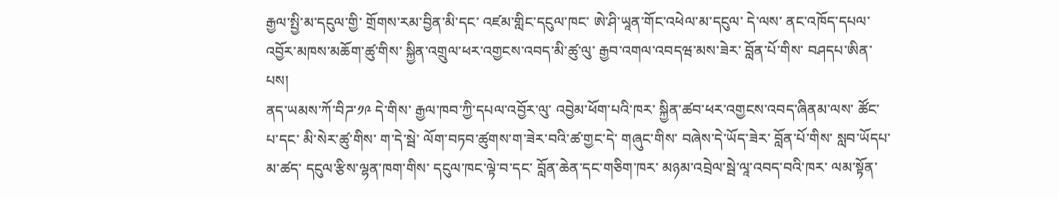རྒྱལ་སྤྱི་མ་དངུལ་གྱི་ གྲོགས་རམ་བྱིན་མི་དང་ འཛམ་གླིང་དངུལ་ཁང་ ཨེ་ཤི་ཡཱན་གོང་འཕེལ་མ་དངུལ་ དེ་ལས་ ནང་འཁོད་དཔལ་འབྱོར་མཁས་མཆོག་ཚུ་གིས་ སྐྱིན་འགྲུལ་ཕར་འགྱངས་འབད་མི་ཚུ་ལུ་ རྒྱབ་འགལ་འབདཝ་མས་ཟེར་ བློན་པོ་གིས་ བཤདཔ་ཨིན་པས།
ནད་ཡམས་ཀོ་བིཌ་༡༩ དེ་གིས་ རྒྱལ་ཁབ་ཀྱི་དཔལ་འབྱོར་ལུ་ འབྱེམ་ཕོག་པའི་ཁར་ སྐྱིན་ཚབ་ཕར་འགྱངས་འབད་ཞིནམ་ལས་ ཚོང་པ་དང་ མི་སེར་ཚུ་གིས་ ག་དེ་སྦེ་ ལོག་བཏབ་ཚུགས་ག་ཟེར་བའི་ཚ་གྱང་དེ་ གཞུང་གིས་ བཞེས་དེ་ཡོད་ཟེར་ བློན་པོ་གིས་ སླབ་ཡོདཔ་མ་ཚད་ དངུལ་རྩིས་ལྷན་ཁག་གིས་ དངུལ་ཁང་ལྟེ་བ་དང་ བློན་ཆེན་དང་གཅིག་ཁར་ མཉམ་འབྲེལ་སྦེ་ལཱ་འབད་བའི་ཁར་ ལམ་སྟོན་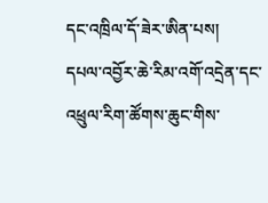དང་འཁྲིལ་དོ་ཟེར་ཨིན་པས།
དཔལ་འབྱོར་ཆེ་རིམ་འགོ་འདྲེན་དང་ འཕྲུལ་རིག་ཚོགས་ཆུང་གིས་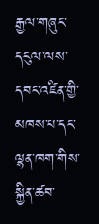རྒྱལ་གཞུང་དངུལ་ལས་དབང་འཛིན་གྱི་མཁས་པ་དང་ ལྷན་ཁག་གིས་ སྐྱིན་ཚབ་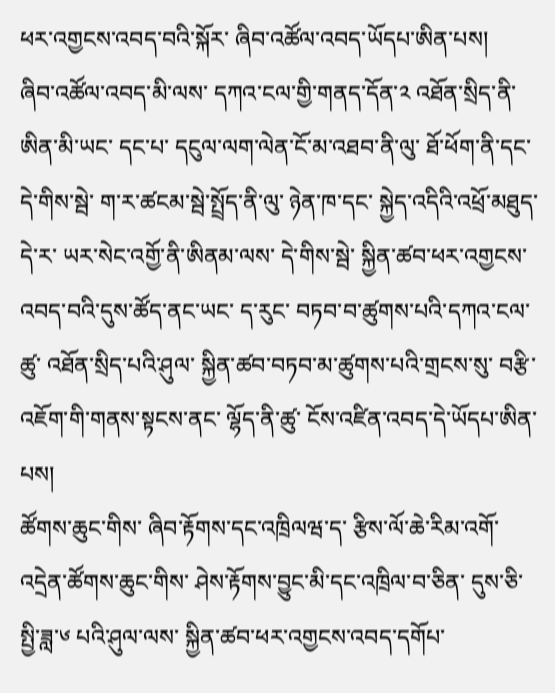ཕར་འགྱངས་འབད་བའི་སྐོར་ ཞིབ་འཚོལ་འབད་ཡོདཔ་ཨིན་པས།
ཞིབ་འཚོལ་འབད་མི་ལས་ དཀའ་ངལ་གྱི་གནད་དོན་༢ འཐོན་སྲིད་ནི་ཨིན་མི་ཡང་ དང་པ་ དངུལ་ལག་ལེན་ངོ་མ་འཐབ་ནི་ལུ་ ཐོ་ཕོག་ནི་དང་ དེ་གིས་སྦེ་ ག་ར་ཚངམ་སྦེ་སྤྲོད་ནི་ལུ་ ཉེན་ཁ་དང་ སྐྱེད་འདིའི་འཕྲོ་མཐུད་དེ་ར་ ཡར་སེང་འགྱོ་ནི་ཨིནམ་ལས་ དེ་གིས་སྦེ་ སྐྱིན་ཚབ་ཕར་འགྱངས་འབད་བའི་དུས་ཚོད་ནང་ཡང་ ད་རུང་ བཏབ་བ་ཚུགས་པའི་དཀའ་ངལ་ཚུ་ འཐོན་སྲིད་པའི་ཤུལ་ སྐྱིན་ཚབ་བཏབ་མ་ཚུགས་པའི་གྲངས་སུ་ བརྩི་འཇོག་གི་གནས་སྟངས་ནང་ ལྷོད་ནི་ཚུ་ ངོས་འཛིན་འབད་དེ་ཡོདཔ་ཨིན་པས།
ཚོགས་ཆུང་གིས་ ཞིབ་རྟོགས་དང་འཁྲིལཝ་ད་ རྩིས་ལོ་ཆེ་རིམ་འགོ་འདྲེན་ཚོགས་ཆུང་གིས་ ཤེས་རྟོགས་བྱུང་མི་དང་འཁྲིལ་བ་ཅིན་ དུས་ཅི་ སྤྱི་ཟླ་༦ པའི་ཤུལ་ལས་ སྐྱིན་ཚབ་ཕར་འགྱངས་འབད་དགོཔ་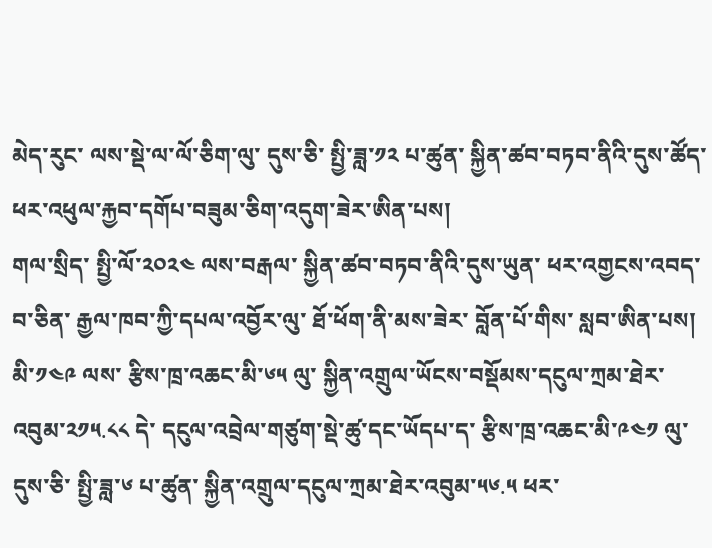མེད་རུང་ ལས་སྡེ་ལ་ལོ་ཅིག་ལུ་ དུས་ཅི་ སྤྱི་ཟླ་༡༢ པ་ཚུན་ སྐྱིན་ཚབ་བཏབ་ནིའི་དུས་ཚོད་ ཕར་འཕུལ་རྐྱབ་དགོཔ་བཟུམ་ཅིག་འདུག་ཟེར་ཨིན་པས།
གལ་སྲིད་ སྤྱི་ལོ་༢༠༢༤ ལས་བརྒལ་ སྐྱིན་ཚབ་བཏབ་ནིའི་དུས་ཡུན་ ཕར་འགྱངས་འབད་བ་ཅིན་ རྒྱལ་ཁབ་ཀྱི་དཔལ་འབྱོར་ལུ་ ཐོ་ཕོག་ནི་མས་ཟེར་ བློན་པོ་གིས་ སླབ་ཨིན་པས།
མི་༡༤༩ ལས་ རྩིས་ཁྲ་འཆང་མི་༦༥ ལུ་ སྐྱིན་འགྲུལ་ཡོངས་བསྡོམས་དངུལ་ཀྲམ་ཐེར་འབུམ་༢༡༥.༨༨ དེ་ དངུལ་འབྲེལ་གཙུག་སྡེ་ཚུ་དང་ཡོདཔ་ད་ རྩིས་ཁྲ་འཆང་མི་༩༤༡ ལུ་ དུས་ཅི་ སྤྱི་ཟླ་༦ པ་ཚུན་ སྐྱིན་འགྲུལ་དངུལ་ཀྲམ་ཐེར་འབུམ་༥༦.༥ ཕར་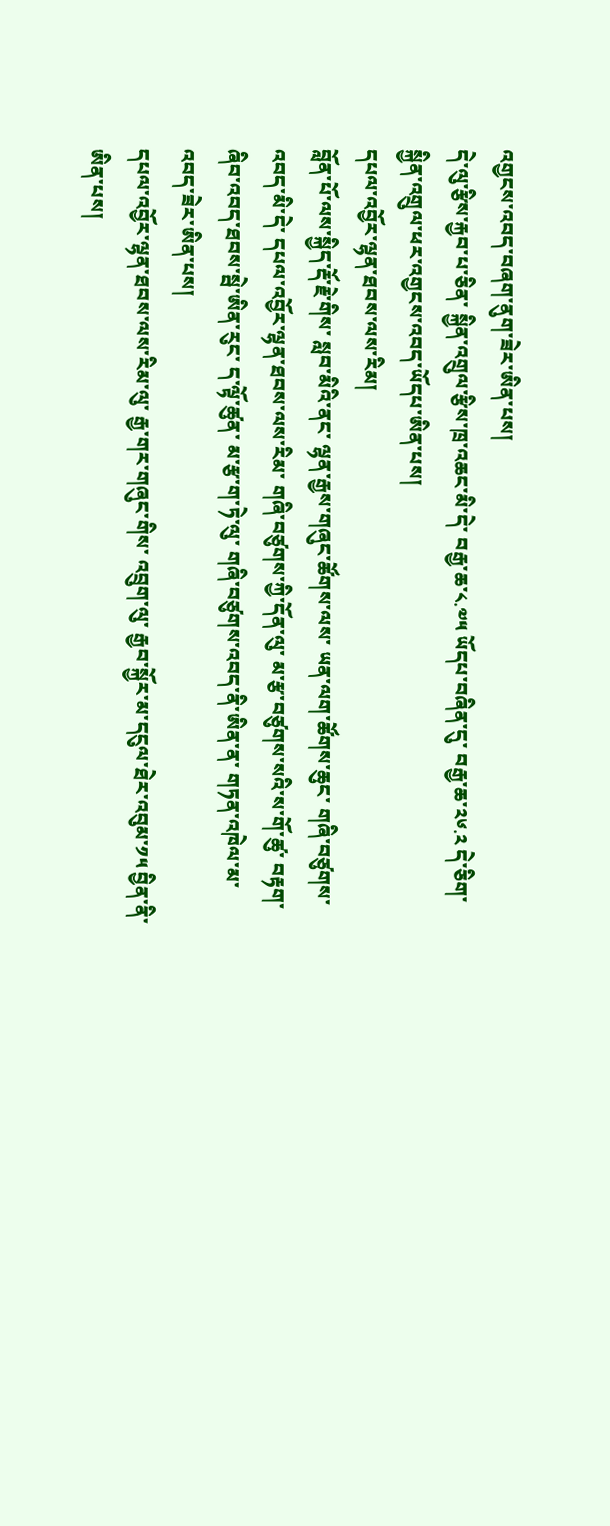འགྱངས་འབད་བཞག་ནུག་ཟེར་ཨིན་པས།
དེ་ལུ་རྩིས་རྐྱབ་པ་ཅིན་ སྐྱིན་འགྲུལ་རྩིས་ཁྲ་འཆང་མི་དེ་ བརྒྱ་ཆ་༨.༧༥ ཡོདཔ་བཞིན་དུ་ བརྒྱ་ཆ་༢༦.༢ དེ་ཅིག་ སྐྱིན་འགྲུལ་ཕར་འགྱངས་འབད་ཡོདཔ་ཨིན་པས།
དཔལ་འབྱོར་ལྷན་ཐབས་ལས་རིམ།
བློན་པོ་ལས་སྐྱིད་རྡོ་རྗེ་གིས་ སླབ་མིའི་ནང་ ལྷན་རྒྱས་གཞུང་ཚོགས་ལས་ ཡན་ལག་ཚོགས་ཆུང་ གཞི་བཙུགས་འབད་མི་དེ་ དཔལ་འབྱོར་ལྷན་ཐབས་ལས་རིམ་ གཞི་བཙུགས་ཀྱི་དོན་ལུ་ མ་རྩ་བཙུགས་སའི་ས་གོ་ཚུ་ བརྟག་ཞིབ་འབད་ཐབས་སྦེ་ཨིན་རུང་ ད་ལྟོ་ཚུན་ མ་རྩ་ག་ཏེ་ལུ་ གཞི་བཙུགས་འབད་ནི་ཨིན་ན་ གཏན་འཁེལ་མ་འབད་ཟེར་ཨིན་པས།
དཔལ་འབྱོར་ལྷན་ཐབས་ལས་རིམ་ལུ་ རྒྱ་གར་གཞུང་གིས་ འབྲུག་ལུ་ རྒྱབ་སྐྱོར་མ་དངུལ་ཐེར་འབུམ་༡༥ བྱིན་ནི་ཨིན་པས།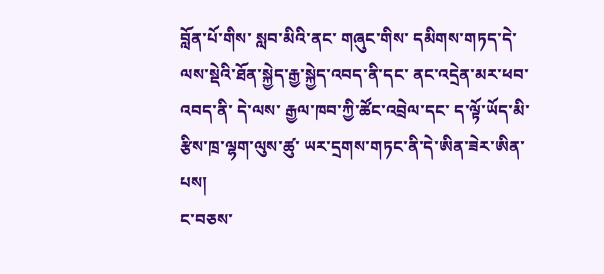བློན་པོ་གིས་ སླབ་མིའི་ནང་ གཞུང་གིས་ དམིགས་གཏད་དེ་ ལས་སྡེའི་ཐོན་སྐྱེད་རྒྱ་སྐྱེད་འབད་ནི་དང་ ནང་འདྲེན་མར་ཕབ་འབད་ནི་ དེ་ལས་ རྒྱལ་ཁབ་ཀྱི་ཚོང་འབྲེལ་དང་ ད་ལྟོ་ཡོད་མི་རྩིས་ཁྲ་ལྷག་ལུས་ཚུ་ ཡར་དྲགས་གཏང་ནི་དེ་ཨིན་ཟེར་ཨིན་པས།
ང་བཅས་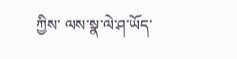ཀྱིས་ ལས་སྣ་ལེ་ཤ་ཡོད་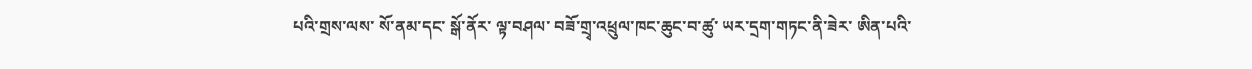པའི་གྲས་ལས་ སོ་ནམ་དང་ སྒོ་ནོར་ ལྟ་བཤལ་ བཟོ་གྲྭ་འཕྲུལ་ཁང་ཆུང་བ་ཚུ་ ཡར་དྲག་གཏང་ནི་ཟེར་ ཨིན་པའི་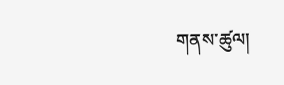གནས་ཚུལ།